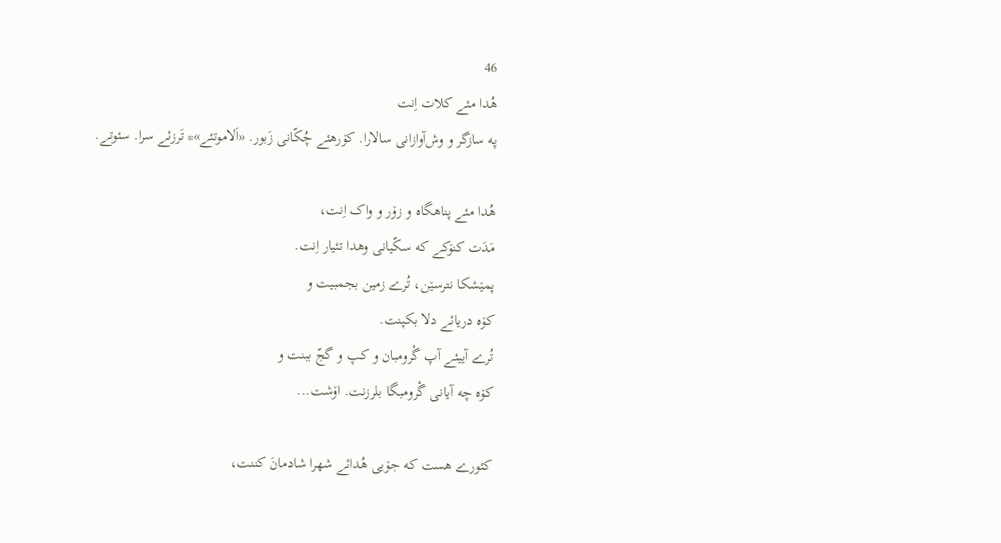46
هُدا مئے کلات اِنت
په سازگر و وش‌آوازانی سالارا. کۆرهئے چُکّانی زَبور. «اَلاموتئے»* تَرزئے سرا. سئوتے.

هُدا مئے پناهگاه و زۆر و واک اِنت،
مَدَت کنۆکے که سکّیانی وهدا تئیار اِنت.
پمێشکا نترسێن، تُرے زمین بجمبیت و
کۆه دریائے دلا بکپنت.
تُرے آییئے آپ گْرومبان و کپ و گجّ ببنت و
کۆه چه آیانی گْرومبگا بلرزنت. اۆشت...

کئورے هست که جۆیی هُدائے شهرا شادمانَ کننت،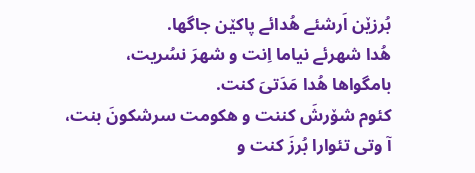بُرزێن اَرشئے هُدائے پاکێن جاگها.
هُدا شهرئے نیاما اِنت و شهرَ نسُریت،
بامگواها هُدا مَدَتیَ کنت.
کئوم شۆرشَ کننت و هکومت سرشکونَ بنت،
آ وتی تئوارا بُرزَ کنت و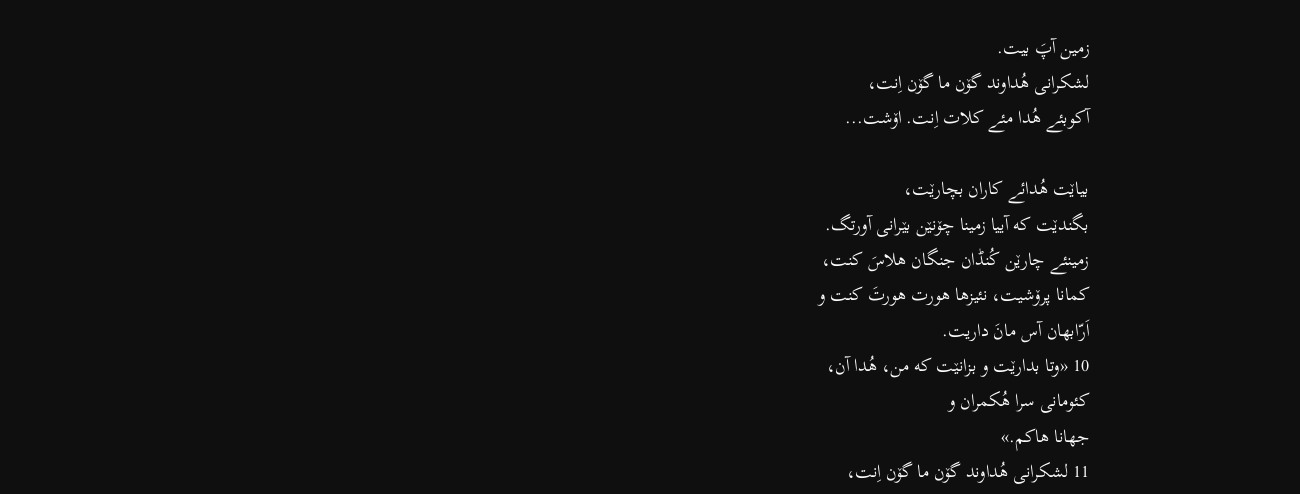زمین آپَ بیت.
لشکرانی هُداوند گۆن ما گۆن اِنت،
آکوبئے هُدا مئے کلات اِنت. اۆشت...

بیاێت هُدائے کاران بچارێت،
بگندێت که آییا زمینا چۆنێن بێرانی آورتگ.
زمینئے چارێن کُنڈان جنگان هلاسَ کنت،
کمانا پرۆشیت، نئیزها هورت هورتَ کنت و
اَرّابهان آس مانَ داریت.
10 «وتا بدارێت و بزانێت که من، هُدا آن،
کئومانی سرا هُکمران و
جهانا هاکم.»
11 لشکرانی هُداوند گۆن ما گۆن اِنت،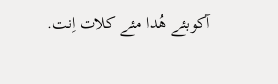آکوبئے هُدا مئے کلات اِنت.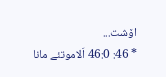اۆشت...
* 46: 46:0 اَلاموتئے مانا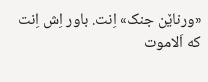«ورناێن جنک» اِنت. باور اِش اِنت که اَلاموت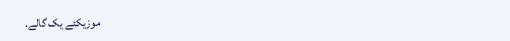موزیکئے یک گالے.